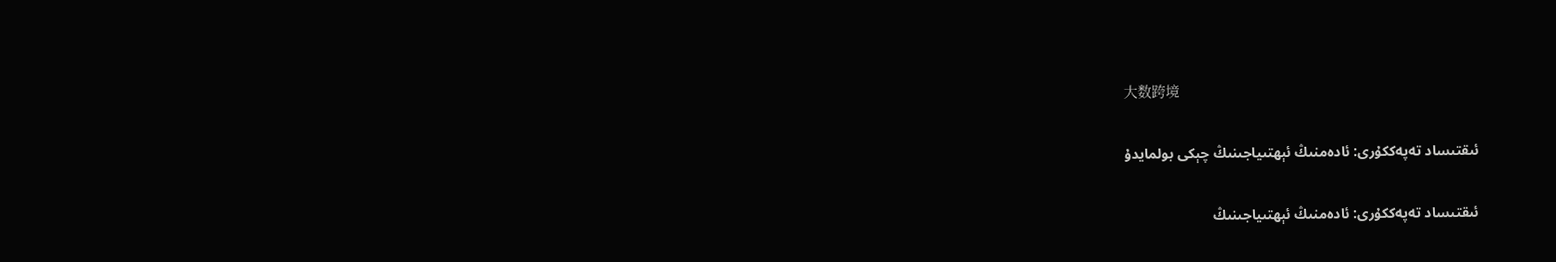大数跨境

ئىقتىساد تەپەككۇرى: ئادەمنىڭ ئېھتىياجىنىڭ چېكى بولمايدۇ

ئىقتىساد تەپەككۇرى: ئادەمنىڭ ئېھتىياجىنىڭ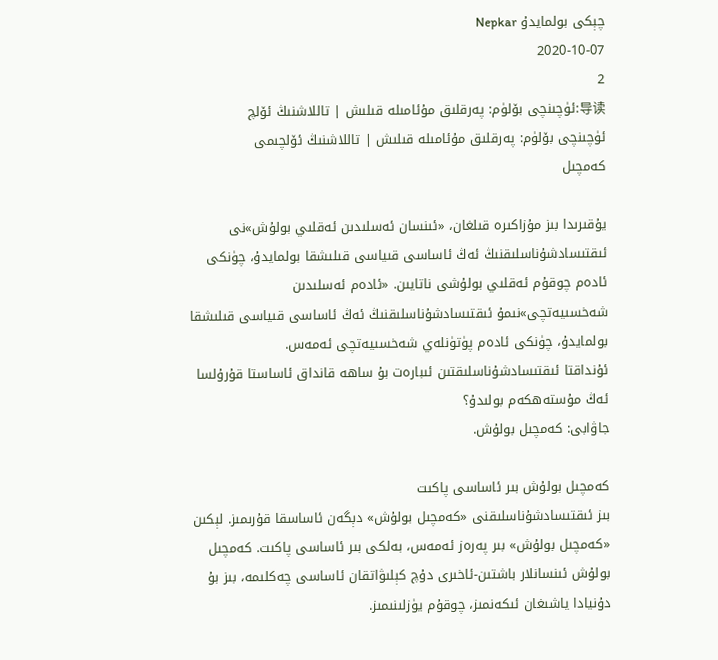چېكى بولمايدۇ Nepkar
2020-10-07
2
导读:ئۈچىنچى بۆلۈم: پەرقلىق مۇئامىلە قىلىش | تاللاشنىڭ ئۆلچ
ئۈچىنچى بۆلۈم: پەرقلىق مۇئامىلە قىلىش | تاللاشنىڭ ئۆلچىمى
كەمچىل

يۇقىرىدا بىز مۇزاكىرە قىلغان، «ئىنسان ئەسلىدىن ئەقلىي بولۇش»نى ئىقتىسادشۇناسلىقنىڭ ئەڭ ئاساسى قىياسى قىلىشقا بولمايدۇ، چۈنكى ئادەم چوقۇم ئەقلىي بولۇشى ناتايىن. «ئادەم ئەسلىدىن شەخسىيەتچى»نىمۇ ئىقتىسادشۇناسلىقنىڭ ئەڭ ئاساسى قىياسى قىلىشقا بولمايدۇ، چۈنكى ئادەم پۈتۈنلەي شەخسىيەتچى ئەمەس.
ئۇنداقتا ئىقتىسادشۇناسلىقتىن ئىبارەت بۇ ساھە قانداق ئاساستا قۇرۇلسا ئەڭ مۇستەھكەم بولىدۇ؟
جاۋابى: كەمچىل بولۇش.

كەمچىل بولۇش بىر ئاساسى پاكىت
بىز ئىقتىسادشۇناسلىقنى «كەمچىل بولۇش» دېگەن ئاساسقا قۇرىمىز. لېكىن «كەمچىل بولۇش» بىر پەرەز ئەمەس، بەلكى بىر ئاساسى پاكىت. كەمچىل بولۇش ئىنسانلار باشتىن-ئاخىرى دۇچ كېلىۋاتقان ئاساسى چەكلىمە، بىز بۇ دۇنيادا ياشىغان ئىكەنمىز، چوقۇم يۈزلىنىمىز.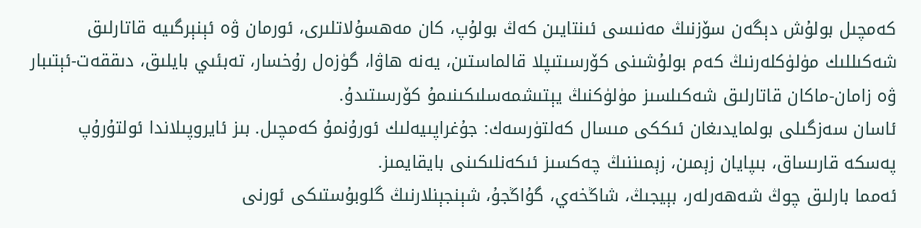كەمچىل بولۇش دېگەن سۆزنىڭ مەنىسى ئىنتايىن كەڭ بولۇپ، كان مەھسۇلاتلىرى، ئورمان ۋە ئېنېرگىيە قاتارلىق شەكىللىك مۈلۈكلەرنىڭ كەم بولۇشىنى كۆرسىتىپلا قالماستىن، يەنە ھاۋا، گۈزەل رۇخسار، تەبئىي بايلىق، دىققەت-ئېتىبار ۋە زامان-ماكان قاتارلىق شەكىلسىز مۈلۈكنىڭ يېتىشمەسلىكىنىمۇ كۆرسىتىدۇ.
ئاسان سەزگىلى بولمايدىغان ئىككى مىسال كەلتۈرسەك: جۇغراپىيەلىك ئورۇنمۇ كەمچىل. بىز ئايروپىلاندا ئولتۇرۇپ پەسكە قارىساق، بىپايان زېمىن، زېمىننىڭ چەكسىز ئىكەنلىكىنى بايقايمىز.
ئەمما بارلىق چوڭ شەھەرلەر، بېيجىڭ، شاڭخەي، گۇاڭجۇ، شېنجېنلارنىڭ گلوبۇستىكى ئورنى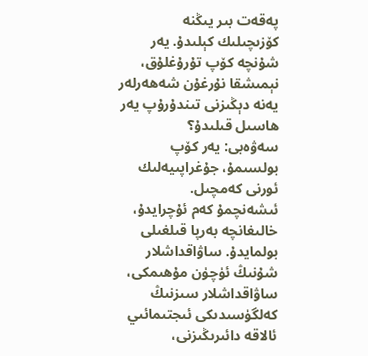پەقەت بىر يىڭنە كۆزىچىلىك كېلىدۇ. يەر شۇنچە كۆپ تۇرۇغلۇق، نېمىشقا نۇرغۇن شەھەرلەر يەنە دېڭىزنى تىندۇرۇپ يەر ھاسىل قىلىدۇ؟
سەۋەبى: يەر كۆپ بولسىمۇ، جۇغراپىيەلىك ئورنى كەمچىل.
ئىشەنچمۇ كەم ئۇچرايدۇ، خالىغانچە بەرپا قىلغىلى بولمايدۇ. ساۋاقداشلار شۇنىڭ ئۈچۈن مۇھىمكى، ساۋاقداشلار سىزنىڭ كەلگۈسىدىكى ئىجتىمائىي ئالاقە دائىرىڭىزنى،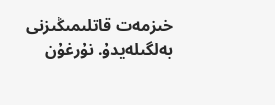خىزمەت قاتلىمىڭىزنى بەلگىلەيدۇ. نۇرغۇن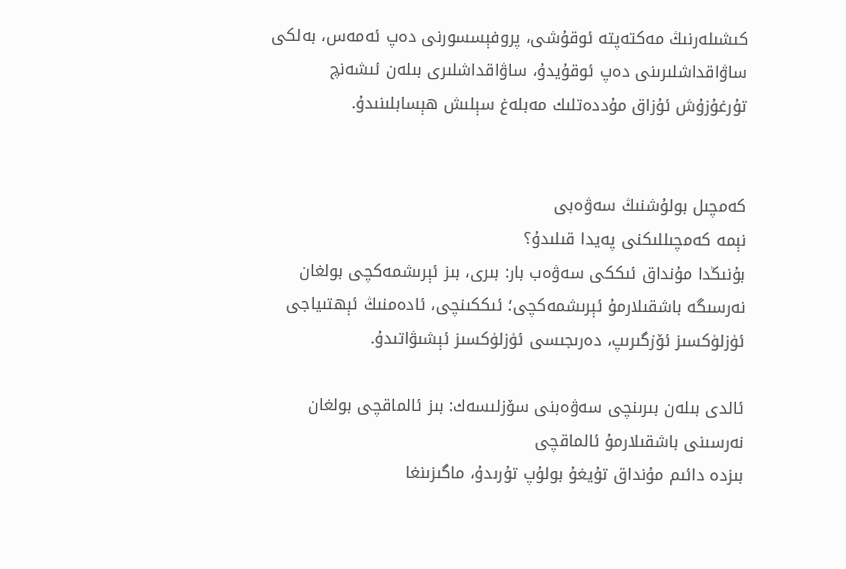كىشىلەرنىڭ مەكتەپتە ئوقۇشى، پروفېسسورنى دەپ ئەمەس، بەلكى ساۋاقداشلىرىنى دەپ ئوقۇيدۇ، ساۋاقداشلىرى بىلەن ئىشەنچ تۇرغۇزۇش ئۇزاق مۇددەتلىك مەبلەغ سېلىش ھېسابلىنىدۇ.


كەمچىل بولۇشنىڭ سەۋەبى
نېمە كەمچىللىكنى پەيدا قىلىدۇ؟
بۇنىڭدا مۇنداق ئىككى سەۋەب بار: بىرى، بىز ئېرىشمەكچى بولغان نەرسىگە باشقىلارمۇ ئېرىشمەكچى؛ ئىككىنچى، ئادەمنىڭ ئېھتىياجى ئۈزلۈكسىز ئۆزگىرىپ، دەرىجىسى ئۈزلۈكسىز ئېشىۋاتىدۇ.

ئالدى بىلەن بىرىنچى سەۋەبنى سۆزلىسەك: بىز ئالماقچى بولغان نەرسىنى باشقىلارمۇ ئالماقچى
بىزدە دائىم مۇنداق تۇيغۇ بولۇپ تۇرىدۇ، ماگىزىنغا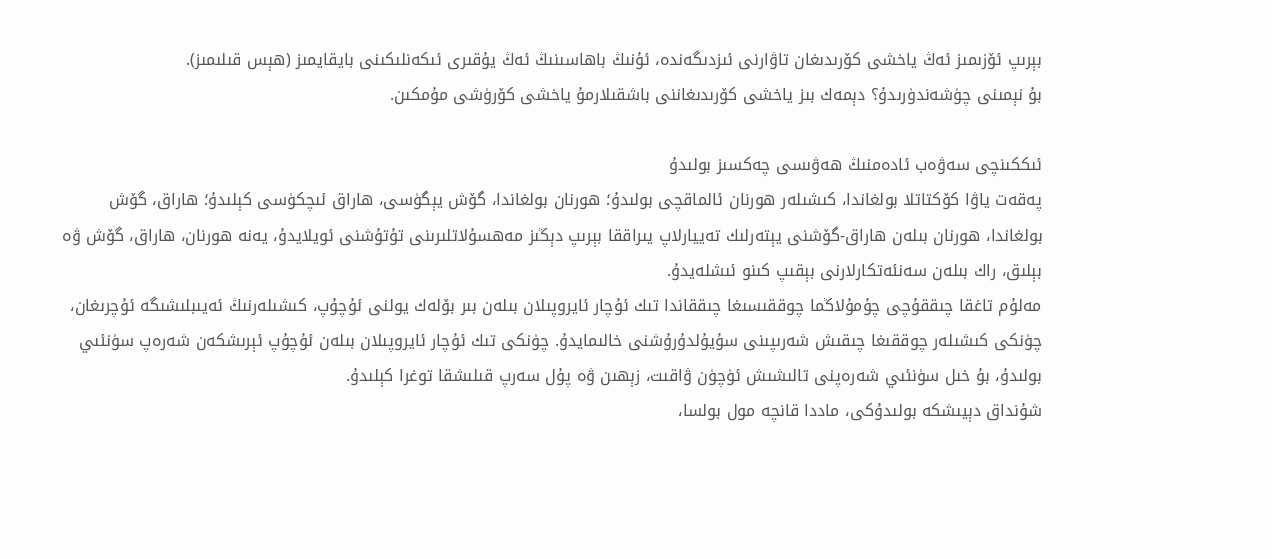بېرىپ ئۆزىمىز ئەڭ ياخشى كۆرىدىغان تاۋارنى ئىزدىگەندە، ئۇنىڭ باھاسىنىڭ ئەڭ يۇقىرى ئىكەنلىكىنى بايقايمىز (ھېس قىلىمىز).
بۇ نېمىنى چۈشەندۈرىدۇ؟ دېمەك بىز ياخشى كۆرىدىغاننى باشقىلارمۇ ياخشى كۆرۈشى مۇمكىن.

ئىككىنچى سەۋەب ئادەمنىڭ ھەۋىسى چەكسىز بولىدۇ
پەقەت ياۋا كۆكتاتلا بولغاندا، كىشىلەر ھورنان ئالماقچى بولىدۇ؛ ھورنان بولغاندا، گۆش يېگۈسى، ھاراق ئىچكۈسى كېلىدۇ؛ ھاراق، گۆش بولغاندا، ھورنان بىلەن ھاراق-گۆشنى يېتەرلىك تەييارلاپ يىراققا بېرىپ دېڭىز مەھسۇلاتلىرىنى تۇتۇشنى ئويلايدۇ، يەنە ھورنان، ھاراق، گۆش ۋە بېلىق، راك بىلەن سەنئەتكارلارنى بېقىپ كىنو ئىشلەيدۇ.
مەلۇم تاغقا چىققۇچى چۇمۇلاڭما چوققىسىغا چىققاندا تىك ئۇچار ئايروپىلان بىلەن بىر بۆلەك يولنى ئۇچۇپ، كىشىلەرنىڭ ئەيىبلىشىگە ئۇچرىغان، چۈنكى كىشىلەر چوققىغا چىقىش شەرىپىنى سۇيۇلدۇرۇشنى خالىمايدۇ. چۈنكى تىك ئۇچار ئايروپىلان بىلەن ئۇچۇپ ئېرىشكەن شەرەپ سۈنئىي بولىدۇ، بۇ خىل سۈنئىي شەرەپنى تالىشىش ئۈچۈن ۋاقىت، زېھىن ۋە پۇل سەرپ قىلىشقا توغرا كېلىدۇ.
شۇنداق دېيىشكە بولىدۇكى، ماددا قانچە مول بولسا،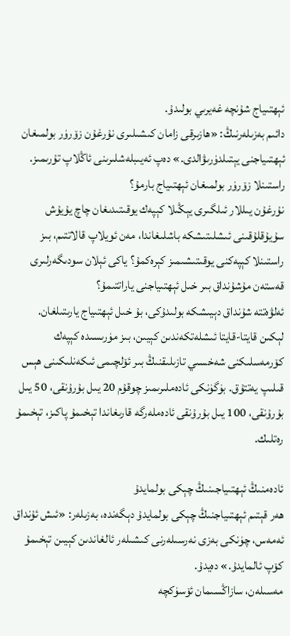ئېھتىياج شۇنچە غەيرىي بولىدۇ.
دائىم بەزىلەرنىڭ: «ھازىرقى زامان كىشىلىرى نۇرغۇن زۆرۈر بولمىغان ئېھتىياجنى يېتىلدۈرىۋالدى.» دەپ ئەيىبلەشلىرىنى ئاڭلاپ تۇرىمىز. راستىنلا زۆرۈر بولمىغان ئېھتىياج بارمۇ؟
نۇرغۇن يىللار ئىلگىرى يېڭىلا كېپەك يوقىتىدىغان چاچ يۇيۇش سۇيۇقلۇقىنى ئىشلىتىشكە باشلىغاندا، مەن ئويلاپ قالاتتىم، بىز راستىنلا كېپەكنى يوقىتىشىمىز كېرەكمۇ؟ ياكى ئېلان سودىگەرلىرى قەستەن مۇشۇنداق بىر خىل ئېھتىياجنى ياراتتىمۇ؟
ئەلۋەتتە شۇنداق دېيىشكە بولىدۇكى، بۇ خىل ئېھتىياج يارىتىلغان.
لېكىن قايتا-قايتا ئىشلەتكەندىن كېيىن، بىز مۈرىسىدە كېپەك كۆرمەسلىكنى شەخسىي تازىلىقنىڭ بىر ئۆلچىمى ئىكەنلىكىنى ھېس قىلىپ يەتتۇق. بۈگۈنكى ئادەملىرىمىز چوقۇم 20 يىل بۇرۇنقى، 50 يىل بۇرۇنقى، 100 يىل بۇرۇنقى ئادەملەرگە قارىغاندا تېخىمۇ پاكىز، تېخىمۇ رەتلىك.

ئادەمنىڭ ئېھتىياجىنىڭ چېكى بولمايدۇ
ھەر قېتىم ئېھتىياجنىڭ چېكى بولمايدۇ دېگەندە، بەزىلەر: «ئىش ئۇنداق ئەمەس، چۈنكى بەزى نەرسىلەرنى كىشىلەر ئالغاندىن كېيىن تېخىمۇ كۆپ ئالمايدۇ.» دەيدۇ.
مەسىلەن، سازاڭسىمان ئۆسۈكچە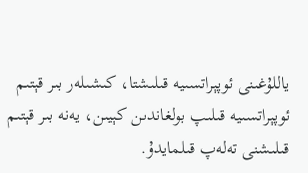ياللۇغىنى ئوپېراتسىيە قىلىشتا، كىشىلەر بىر قېتىم ئوپېراتسىيە قىلىپ بولغاندىن كېيىن، يەنە بىر قېتىم قىلىشنى تەلەپ قىلمايدۇ.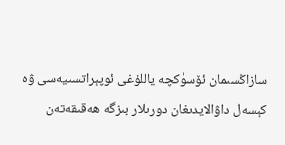سازاڭسىمان ئۆسۈكچە ياللۇغى ئوپېراتسىيەسى ۋە كېسەل داۋالايدىغان دورىلار بىزگە ھەقىقەتەن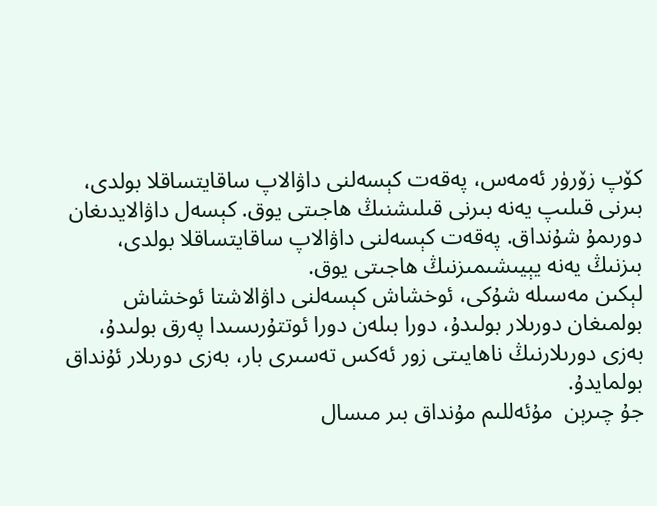كۆپ زۆرۈر ئەمەس، پەقەت كېسەلنى داۋالاپ ساقايتساقلا بولدى، بىرنى قىلىپ يەنە بىرنى قىلىشنىڭ ھاجىتى يوق. كېسەل داۋالايدىغان دورىمۇ شۇنداق. پەقەت كېسەلنى داۋالاپ ساقايتساقلا بولدى، بىزنىڭ يەنە يېيىشىمىزنىڭ ھاجىتى يوق.
لېكىن مەسىلە شۇكى، ئوخشاش كېسەلنى داۋالاشتا ئوخشاش بولمىغان دورىلار بولىدۇ، دورا بىلەن دورا ئوتتۇرىسىدا پەرق بولىدۇ، بەزى دورىلارنىڭ ناھايىتى زور ئەكس تەسىرى بار، بەزى دورىلار ئۇنداق بولمايدۇ.
جۇ چىرېن  مۇئەللىم مۇنداق بىر مىسال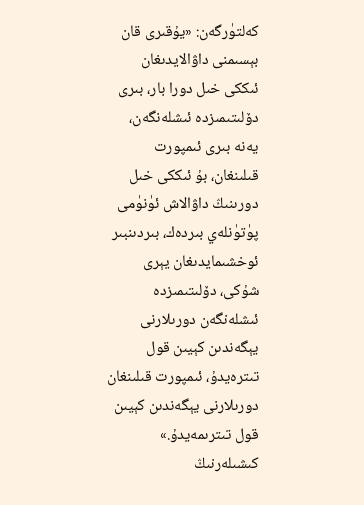كەلتۈرگەن: «يۇقىرى قان بېسىمنى داۋالايدىغان ئىككى خىل دورا بار، بىرى دۆلىتىمىزدە ئىشلەنگەن، يەنە بىرى ئىمپورت قىلىنغان، بۇ ئىككى خىل دورىنىڭ داۋالاش ئۈنۈمى پۈتۈنلەي بىردەك، بىردىنبىر ئوخشىمايدىغان يېرى شۇكى، دۆلىتىمىزدە ئىشلەنگەن دورىلارنى يېگەندىن كېيىن قول تىترەيدۇ، ئىمپورت قىلىنغان دورىلارنى يېگەندىن كېيىن قول تىترىمەيدۇ.»
كىشىلەرنىڭ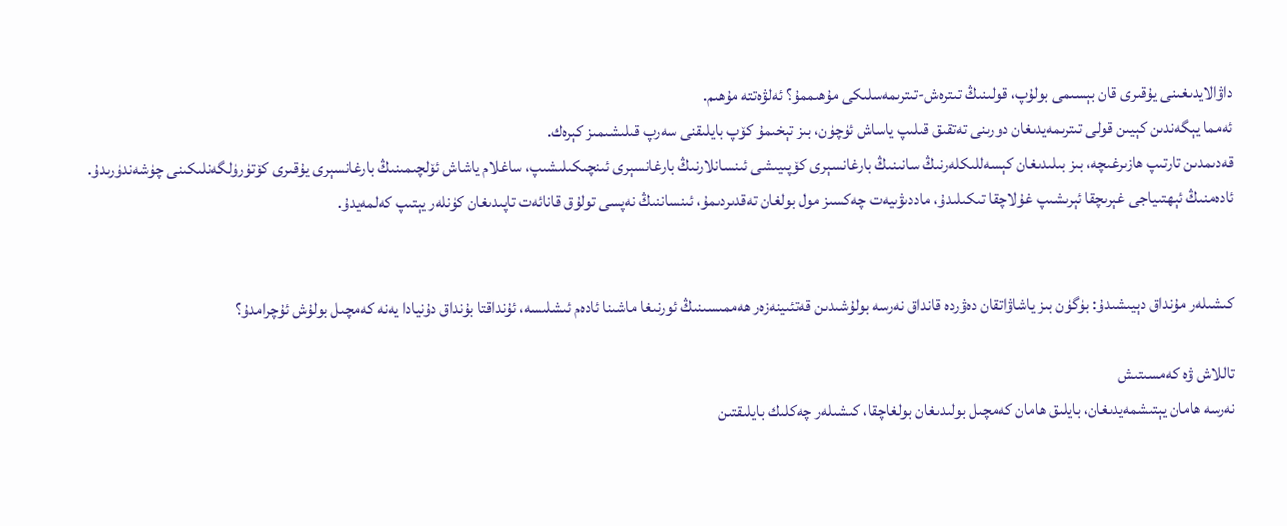داۋالايدىغىنى يۇقىرى قان بېسىمى بولۇپ، قولىنىڭ تىترەش-تىترىمەسلىكى مۇھىممۇ؟ ئەلۋەتتە مۇھىم.
ئەمما يېگەندىن كېيىن قولى تىترىمەيدىغان دورىنى تەتقىق قىلىپ ياساش ئۈچۈن، بىز تېخىمۇ كۆپ بايلىقنى سەرپ قىلىشىمىز كېرەك.
قەدىمدىن تارتىپ ھازىرغىچە، بىز بىلىدىغان كېسەللىكلەرنىڭ سانىنىڭ بارغانسېرى كۆپىيىشى ئىنسانلارنىڭ بارغانسېرى ئىنچىكىلىشىپ، ساغلام ياشاش ئۆلچىمىنىڭ بارغانسېرى يۇقىرى كۆتۈرۈلگەنلىكىنى چۈشەندۈرىدۇ.
ئادەمنىڭ ئېھتىياجى غېرىچقا ئېرىشىپ غۇلاچقا تىكىلىدۇ، ماددىۋىيەت چەكسىز مول بولغان تەقدىردىمۇ، ئىنساننىڭ نەپسى تولۇق قانائەت تاپىدىغان كۈنلەر يېتىپ كەلمەيدۇ.


كىشىلەر مۇنداق دېيىشىدۇ: بۈگۈن بىز ياشاۋاتقان دەۋردە قانداق نەرسە بولۇشىدىن قەتئىينەزەر ھەممىسىنىڭ ئورنىغا ماشىنا ئادەم ئىشلىسە، ئۇنداقتا بۇنداق دۇنيادا يەنە كەمچىل بولۇش ئۇچرامدۇ؟

تاللاش ۋە كەمسىتىش
نەرسە ھامان يېتىشمەيدىغان، بايلىق ھامان كەمچىل بولىدىغان بولغاچقا، كىشىلەر چەكلىك بايلىقتىن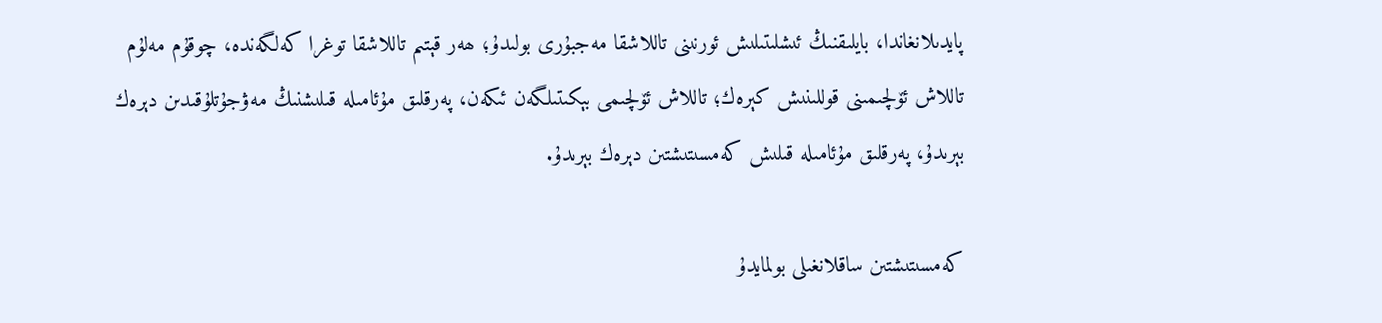پايدىلانغاندا، بايلىقنىڭ ئىشلىتىلىش ئورنىنى تاللاشقا مەجبۇرى بولىدۇ؛ ھەر قېتىم تاللاشقا توغرا كەلگەندە، چوقۇم مەلۇم تاللاش ئۆلچىمىنى قوللىنىش كېرەك؛ تاللاش ئۆلچىمى بېكىتىلگەن ئىكەن، پەرقلىق مۇئامىلە قىلىشنىڭ مەۋجۇتلۇقىدىن دېرەك بېرىدۇ، پەرقلىق مۇئامىلە قىلىش كەمسىتىشتىن دېرەك بېرىدۇ.

كەمسىتىشتىن ساقلانغىلى بولمايدۇ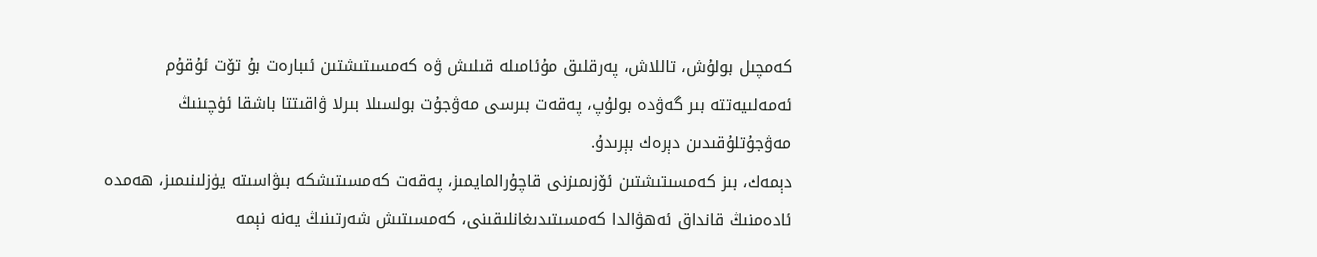كەمچىل بولۇش، تاللاش، پەرقلىق مۇئامىلە قىلىش ۋە كەمسىتىشتىن ئىبارەت بۇ تۆت ئۇقۇم ئەمەلىيەتتە بىر گەۋدە بولۇپ، پەقەت بىرسى مەۋجۇت بولسىلا بىرلا ۋاقىتتا باشقا ئۈچىنىڭ مەۋجۇتلۇقىدىن دېرەك بېرىدۇ.
دېمەك، بىز كەمسىتىشتىن ئۆزىمىزنى قاچۇرالمايمىز، پەقەت كەمسىتىشكە بىۋاسىتە يۈزلىنىمىز، ھەمدە ئادەمنىڭ قانداق ئەھۋالدا كەمسىتىدىغانلىقىنى، كەمسىتىش شەرتىنىڭ يەنە نېمە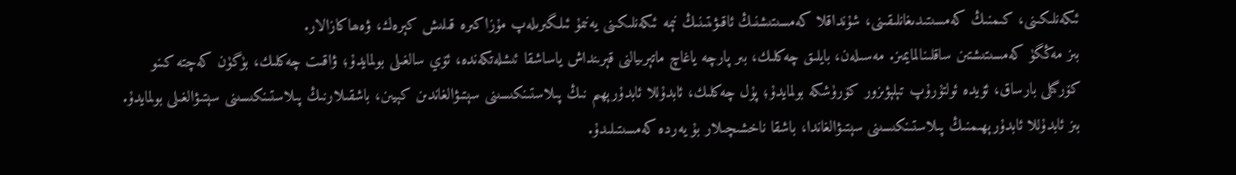ئىكەنلىكىنى، كىمنىڭ كەمسىتىدىغانلىقىنى، شۇنداقلا كەمسىتىشنىڭ ئاقىۋىتىنىڭ نېمە ئىكەنلىكىنى يەنىمۇ ئىلگىرىلەپ مۇزاكىرە قىلىش كېرەك، ۋەھاكازالار.
بىز مەڭگۈ كەمسىتىشتىن ساقلىنالمايمىز. مەسىلەن، بايلىق چەكلىك، بىر پارچە ياغاچ ماتېرىيالنى قېرىنداش ياساشقا ئىشلەتكەندە، ئۆي سالغىلى بولمايدۇ؛ ۋاقىت چەكلىك، بۈگۈن كەچتە كىنو كۆرگىلى بارساق، ئۆيدە ئولتۇرۇپ تېلېۋىزور كۆرۈشكە بولمايدۇ؛ پۇل چەكلىك، ئابدۇللا ئابدۇرېھىم نىڭ پىلاستىنكىسىنى سېتىۋالغاندىن كېيىن، باشقىلارنىڭ پىلاستىنكىسىنى سېتىۋالغىلى بولمايدۇ. بىز ئابدۇللا ئابدۇرېھىمنىڭ پىلاستىنكىسىنى سېتىۋالغاندا، باشقا ناخشىچىلار بۇ يەردە كەمسىتىلىدۇ.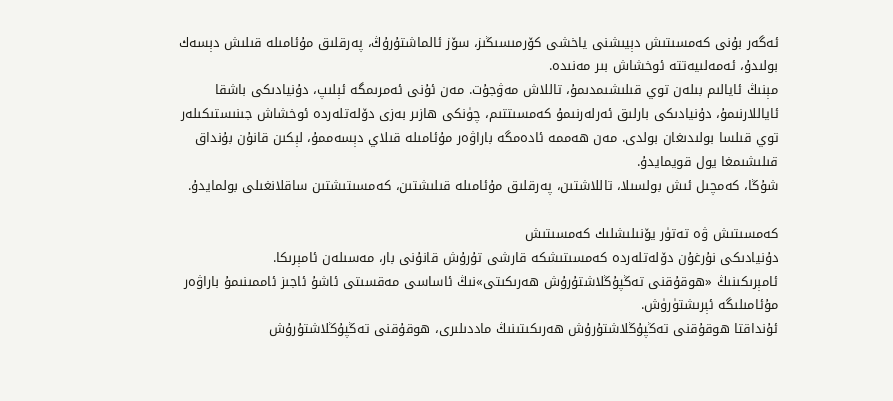ئەگەر بۇنى كەمسىتىش دېيىشنى ياخشى كۆرمىسىڭىز، سۆز ئالماشتۇرۇڭ، پەرقلىق مۇئامىلە قىلىش دېسەك بولىدۇ، ئەمەلىيەتتە ئوخشاش بىر مەنىدە.
مېنىڭ ئايالىم بىلەن توي قىلىشىمدىمۇ، تاللاش مەۋجۇت. مەن ئۇنى ئەمرىمگە ئېلىپ، دۇنيادىكى باشقا ئاياللارنىمۇ، دۇنيادىكى بارلىق ئەرلەرنىمۇ كەمسىتتىم، چۈنكى ھازىر بەزى دۆلەتلەردە ئوخشاش جىنىستىكىلەر توي قىلسا بولىدىغان بولدى. مەن ھەممە ئادەمگە باراۋەر مۇئامىلە قىلاي دېسەممۇ، لېكىن قانۇن بۇنداق قىلىشىمغا يول قويمايدۇ.
شۇڭا، كەمچىل ئىش بولسىلا، تاللاشتىن، پەرقلىق مۇئامىلە قىلىشتىن، كەمسىتىشتىن ساقلانغىلى بولمايدۇ.

كەمسىتىش ۋە تەتۈر يۆنىلىشلىك كەمسىتىش
دۇنيادىكى نۇرغۇن دۆلەتلەردە كەمسىتىشكە قارشى تۇرۇش قانۇنى بار، مەسىلەن ئامېرىكا.
ئامېرىكىنىڭ «ھوقۇقنى تەڭپۇڭلاشتۇرۇش ھەرىكىتى»نىڭ ئاساسى مەقسىتى ئاشۇ ئاجىز ئاممىنىمۇ باراۋەر مۇئامىلىگە ئېرىشتۈرۈش.
ئۇنداقتا ھوقۇقنى تەڭپۇڭلاشتۇرۇش ھەرىكىتىنىڭ ماددىلىرى، ھوقۇقنى تەڭپۇڭلاشتۇرۇش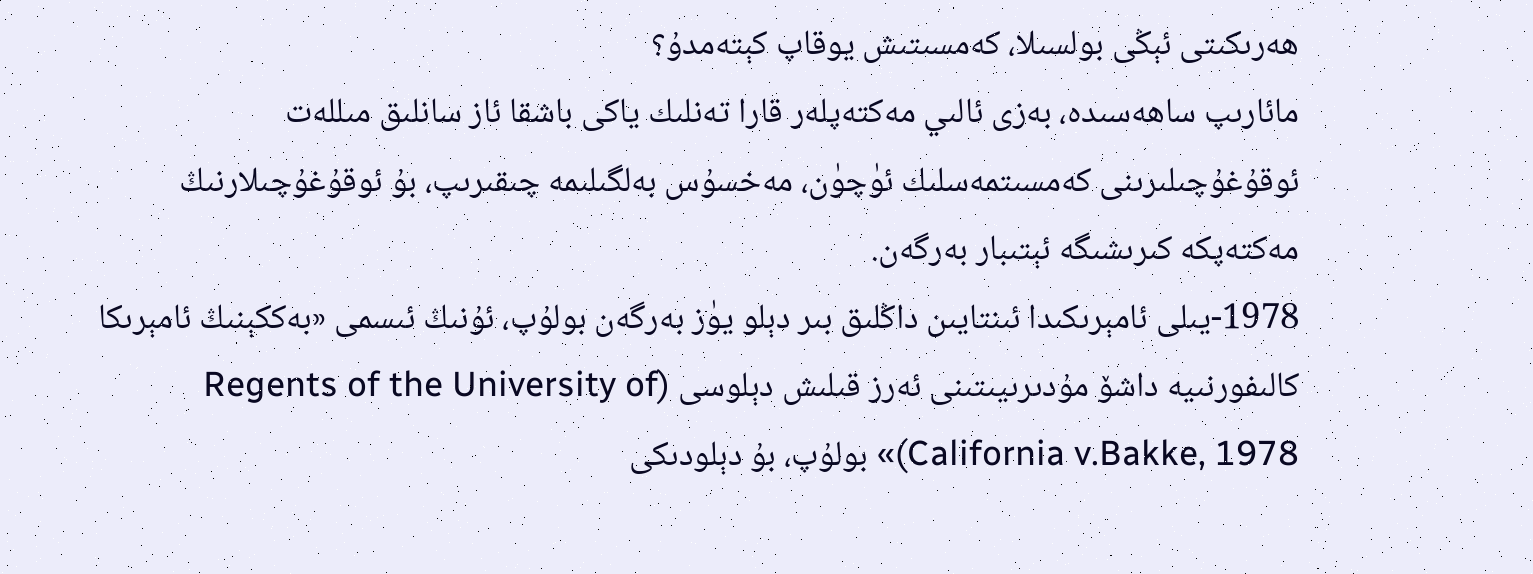ھەرىكىتى ئېڭى بولسىلا، كەمسىتىش يوقاپ كېتەمدۇ؟
مائارىپ ساھەسىدە، بەزى ئالىي مەكتەپلەر قارا تەنلىك ياكى باشقا ئاز سانلىق مىللەت ئوقۇغۇچىلىرىنى كەمسىتمەسلىك ئۈچۈن، مەخسۇس بەلگىلىمە چىقىرىپ، بۇ ئوقۇغۇچىلارنىڭ مەكتەپكە كىرىشىگە ئېتىبار بەرگەن.
1978-يىلى ئامېرىكىدا ئىنتايىن داڭلىق بىر دېلو يۈز بەرگەن بولۇپ، ئۇنىڭ ئىسمى «بەككېنىڭ ئامېرىكا كالىفورنىيە داشۆ مۇدىرىيىتىنى ئەرز قىلىش دېلوسى (Regents of the University of California v.Bakke, 1978)» بولۇپ، بۇ دېلودىكى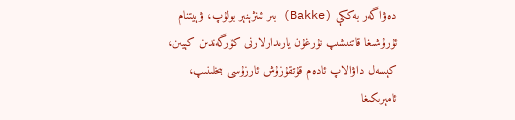دەۋاگەر بەككې (Bakke) بىر ئىنژېنېر بولۇپ، ۋېيتنام ئۇرۇشىغا قاتنىشىپ نۇرغۇن يارىدارلارنى كۆرگەندىن كېيىن، كېسەل داۋالاپ ئادەم قۇتقۇزۇش ئارزۇسى بىخلىنىپ، ئامېرىكىغا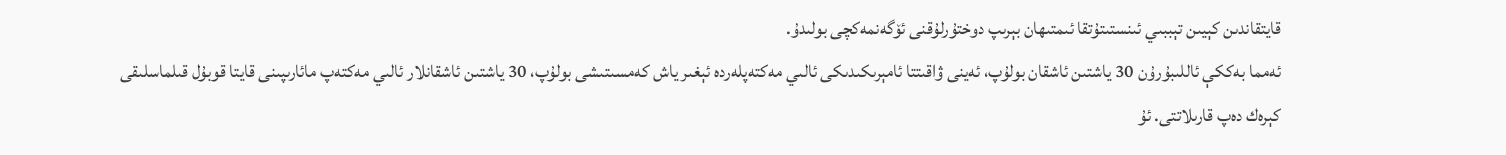قايتقاندىن كېيىن تېببىي ئىنستىتۇتقا ئىمتىھان بېرىپ دوختۇرلۇقنى ئۆگەنمەكچى بولىدۇ.
ئەمما بەككې ئاللىبۇرۇن 30 ياشتىن ئاشقان بولۇپ، ئەينى ۋاقىتتا ئامېرىكىدىكى ئالىي مەكتەپلەردە ئېغىر ياش كەمسىتىشى بولۇپ، 30 ياشتىن ئاشقانلار ئالىي مەكتەپ مائارىپىنى قايتا قوبۇل قىلماسلىقى كېرەك دەپ قارىلاتتى. ئۇ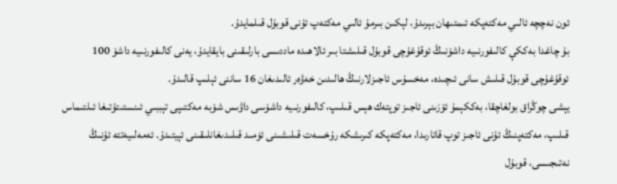ئون نەچچە ئالىي مەكتەپكە ئىمتىھان بېرىدۇ، لېكىن بىرمۇ ئالىي مەكتەپ ئۇنى قوبۇل قىلمايدۇ.
بۇ چاغدا بەككې كالىفورنىيە داشۆنىڭ ئوقۇغۇچى قوبۇل قىلىشتا بىر ئالاھىدە ماددىسى بارلىقىنى بايقايدۇ، يەنى كالىفورنىيە داشۆ 100 ئوقۇغۇچى قوبۇل قىلىش سانى ئىچىدە، مەخسۇس ئاجىزلارنىڭ ھالىدىن خەۋەر ئالىدىغان 16 ساننى ئېلىپ قالىدۇ.
يېشى چوڭراق بولغاچقا، بەككېمۇ ئۆزىنى ئاجىز توپتەك ھېس قىلىپ، كالىفورنىيە داشۆسى داۋىس شۆبە مەكتىپى تېببىي ئىنستىتۇتىغا ئىلتىماس قىلىپ، مەكتەپنىڭ ئۇنى ئاجىز توپ قاتارىدا، مەكتەپكە كىرىشكە رۇخسەت قىلىشىنى ئۈمىد قىلىدىغانلىقىنى ئېيتىدۇ. ئەمەلىيەتتە ئۇنىڭ نەتىجىسى، قوبۇل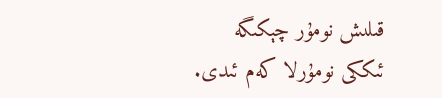قىلىش نومۇر چېكىگە ئىككى نومۇرلا كەم ئىدى.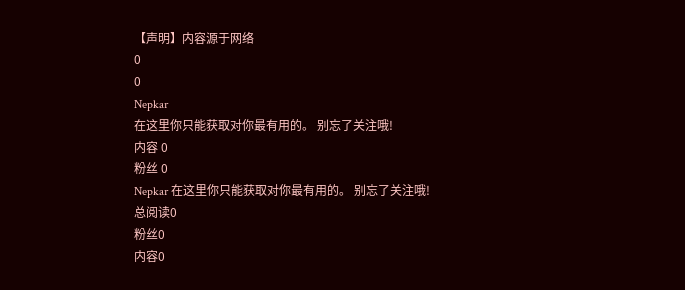【声明】内容源于网络
0
0
Nepkar
在这里你只能获取对你最有用的。 别忘了关注哦!
内容 0
粉丝 0
Nepkar 在这里你只能获取对你最有用的。 别忘了关注哦!
总阅读0
粉丝0
内容0